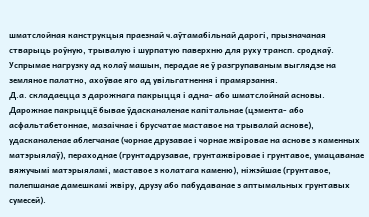шматслойная канструкцыя праезнай ч.аўтамабільнай дарогі, прызначаная стварыць роўную, трывалую і шурпатую паверхню для руху трансп. сродкаў. Успрымае нагрузку ад колаў машын, перадае яе ў разгрупаваным выглядзе на земляное палатно, ахоўвае яго ад увільгатнення і прамярзання.
Д.а. складаецца з дарожнага пакрыцця і адна- або шматслойнай асновы. Дарожнае пакрыццё бывае ўдасканаленае капітальнае (цэмента- або асфальтабетоннае, мазаічнае і брусчатае маставое на трывалай аснове), удасканаленае аблегчанае (чорнае друзавае і чорнае жвіровае на аснове з каменных матэрыялаў), пераходнае (грунтадрузавае, грунтажвіровае і грунтавое, умацаванае вяжучымі матэрыяламі, маставое з колатага каменю), ніжэйшае (грунтавое, палепшанае дамешкамі жвіру, друзу або пабудаванае з аптымальных грунтавых сумесей).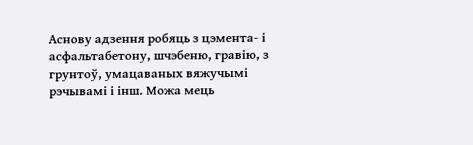Аснову адзення робяць з цэмента- і асфальтабетону, шчэбеню, гравію, з грунтоў, умацаваных вяжучымі рэчывамі і інш. Можа мець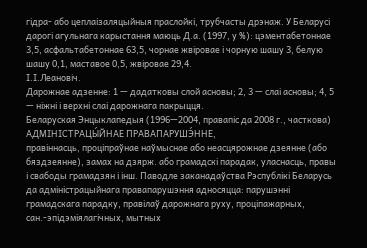гідра- або цеплаізаляцыйныя праслойкі, трубчасты дрэнаж. У Беларусі дарогі агульнага карыстання маюць Д.а. (1997, у %): цэментабетоннае 3,5, асфальтабетоннае 63,5, чорнае жвіровае і чорную шашу 3, белую шашу 0,1, маставое 0,5, жвіровае 29,4.
І.І.Леановіч.
Дарожнае адзенне: 1 — дадатковы слой асновы; 2, 3 — слаі асновы; 4, 5 — ніжні і верхні слаі дарожнага пакрыцця.
Беларуская Энцыклапедыя (1996—2004, правапіс да 2008 г., часткова)
АДМІНІСТРАЦЫ́ЙНАЕ ПРАВАПАРУШЭ́ННЕ,
правіннасць, проціпраўнае наўмыснае або неасцярожнае дзеянне (або бяздзеянне), замах на дзярж. або грамадскі парадак, уласнасць, правы і свабоды грамадзян і інш. Паводле заканадаўства Рэспублікі Беларусь да адміністрацыйнага правапарушэння адносяцца: парушэнні грамадскага парадку, правілаў дарожнага руху, проціпажарных, сан.-эпідэміялагічных, мытных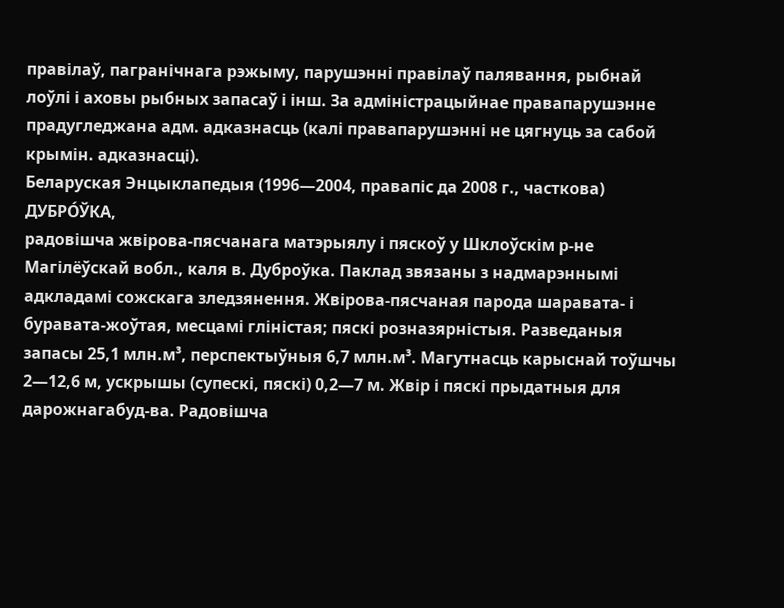правілаў, пагранічнага рэжыму, парушэнні правілаў палявання, рыбнай лоўлі і аховы рыбных запасаў і інш. За адміністрацыйнае правапарушэнне прадугледжана адм. адказнасць (калі правапарушэнні не цягнуць за сабой крымін. адказнасці).
Беларуская Энцыклапедыя (1996—2004, правапіс да 2008 г., часткова)
ДУБРО́ЎКА,
радовішча жвірова-пясчанага матэрыялу і пяскоў у Шклоўскім р-не Магілёўскай вобл., каля в. Дуброўка. Паклад звязаны з надмарэннымі адкладамі сожскага зледзянення. Жвірова-пясчаная парода шаравата- і буравата-жоўтая, месцамі гліністая; пяскі розназярністыя. Разведаныя запасы 25,1 млн.м³, перспектыўныя 6,7 млн.м³. Магутнасць карыснай тоўшчы 2—12,6 м, ускрышы (супескі, пяскі) 0,2—7 м. Жвір і пяскі прыдатныя для дарожнагабуд-ва. Радовішча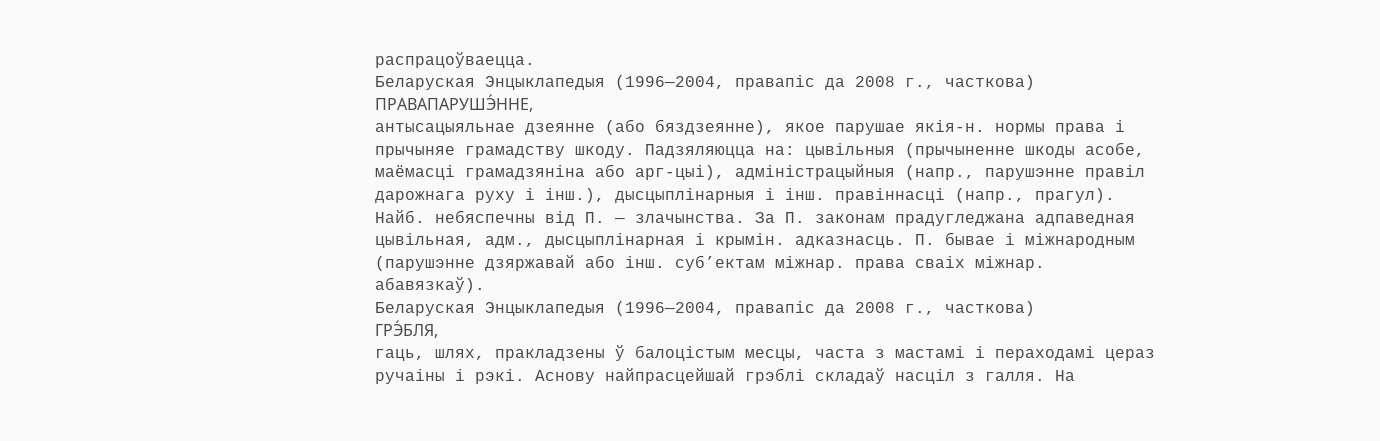распрацоўваецца.
Беларуская Энцыклапедыя (1996—2004, правапіс да 2008 г., часткова)
ПРАВАПАРУШЭ́ННЕ,
антысацыяльнае дзеянне (або бяздзеянне), якое парушае якія-н. нормы права і прычыняе грамадству шкоду. Падзяляюцца на: цывільныя (прычыненне шкоды асобе, маёмасці грамадзяніна або арг-цыі), адміністрацыйныя (напр., парушэнне правіл дарожнага руху і інш.), дысцыплінарныя і інш. правіннасці (напр., прагул). Найб. небяспечны від П. — злачынства. За П. законам прадугледжана адпаведная цывільная, адм., дысцыплінарная і крымін. адказнасць. П. бывае і міжнародным (парушэнне дзяржавай або інш. суб’ектам міжнар. права сваіх міжнар. абавязкаў).
Беларуская Энцыклапедыя (1996—2004, правапіс да 2008 г., часткова)
ГРЭ́БЛЯ,
гаць, шлях, пракладзены ў балоцістым месцы, часта з мастамі і пераходамі цераз ручаіны і рэкі. Аснову найпрасцейшай грэблі складаў насціл з галля. На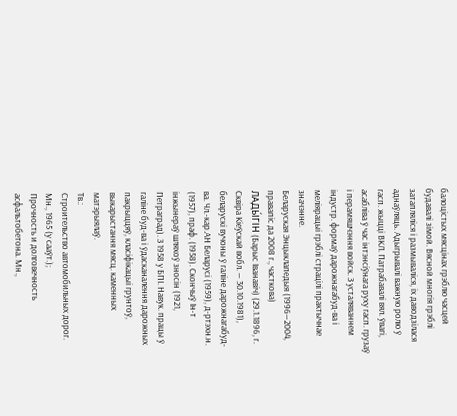балоцістых мясцінах грэблю часцей будавалі зімой. Вясной многія грэблі затапляліся і размываліся, іх даводзілася аднаўляць. Адыгрывалі важную ролю ў гасп. жыцці ВКЛ. Патрабавалі вял. ўвагі, асабліва ў час інтэнсіўнага руху гасп. грузаў і перамяшчэння войск. З усталяваннем індустр. формаў дарожнагабуд-ва і меліярацыі грэблі страцілі практычнае значэнне.
Беларуская Энцыклапедыя (1996—2004, правапіс да 2008 г., часткова)
ЛАДЫ́ГІН (Барыс Іванавіч) (29.1.1896, г. Сквіра Кіеўскай вобл. — 30.10.1981),
беларускі вучоны ў галіне дарожнагабуд-ва. Чл.-кар.АН Беларусі (1959), д-ртэхн.н. (1957), праф. (1958). Скончыў Ін-т інжынераў шляхоў зносін (1921, Петраград). З 1958 у БПІ. Навук. працы ў галіне буд-ва і ўдасканалення дарожных пакрыццяў, класіфікацыі грунтоў, выкарыстання мясц. каменных матэрыялаў.
Тв.:
Строительство автомобильных дорог. Мн., 1965 (у сааўт.);
Прочность и долговечность асфальтобетона. Мн.,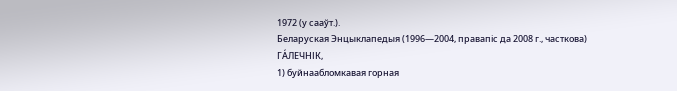1972 (у сааўт.).
Беларуская Энцыклапедыя (1996—2004, правапіс да 2008 г., часткова)
ГА́ЛЕЧНІК,
1) буйнаабломкавая горная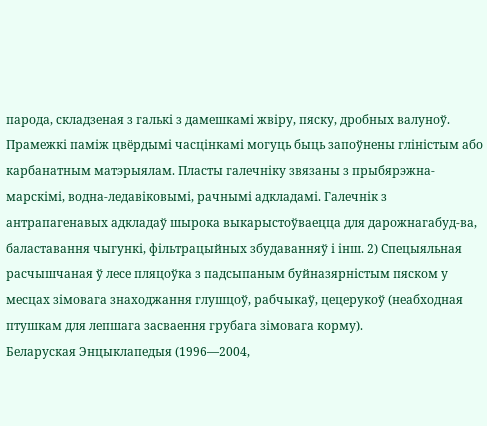парода, складзеная з галькі з дамешкамі жвіру, пяску, дробных валуноў. Прамежкі паміж цвёрдымі часцінкамі могуць быць запоўнены гліністым або карбанатным матэрыялам. Пласты галечніку звязаны з прыбярэжна-марскімі, водна-ледавіковымі, рачнымі адкладамі. Галечнік з антрапагенавых адкладаў шырока выкарыстоўваецца для дарожнагабуд-ва, баластавання чыгункі, фільтрацыйных збудаванняў і інш. 2) Спецыяльная расчышчаная ў лесе пляцоўка з падсыпаным буйназярністым пяском у месцах зімовага знаходжання глушцоў, рабчыкаў, цецерукоў (неабходная птушкам для лепшага засваення грубага зімовага корму).
Беларуская Энцыклапедыя (1996—2004,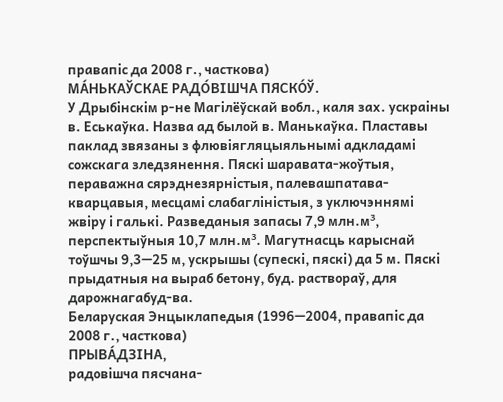правапіс да 2008 г., часткова)
МА́НЬКАЎСКАЕ РАДО́ВІШЧА ПЯСКО́Ў.
У Дрыбінскім р-не Магілёўскай вобл., каля зах. ускраіны в. Еськаўка. Назва ад былой в. Манькаўка. Пластавы паклад звязаны з флювіягляцыяльнымі адкладамі сожскага зледзянення. Пяскі шаравата-жоўтыя, пераважна сярэднезярністыя, палевашпатава-кварцавыя, месцамі слабагліністыя, з уключэннямі жвіру і галькі. Разведаныя запасы 7,9 млн.м³, перспектыўныя 10,7 млн.м³. Магутнасць карыснай тоўшчы 9,3—25 м, ускрышы (супескі, пяскі) да 5 м. Пяскі прыдатныя на выраб бетону, буд. раствораў, для дарожнагабуд-ва.
Беларуская Энцыклапедыя (1996—2004, правапіс да 2008 г., часткова)
ПРЫВА́ДЗІНА,
радовішча пясчана-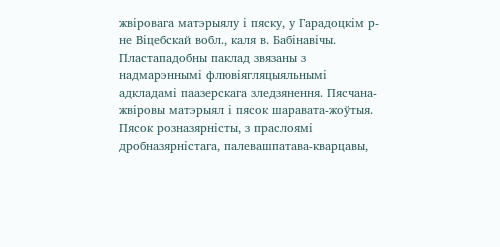жвіровага матэрыялу і пяску, у Гарадоцкім р-не Віцебскай вобл., каля в. Бабінавічы. Пластападобны паклад звязаны з надмарэннымі флювіягляцыяльнымі адкладамі паазерскага зледзянення. Пясчана-жвіровы матэрыял і пясок шаравата-жоўтыя. Пясок розназярністы, з праслоямі дробназярністага, палевашпатава-кварцавы,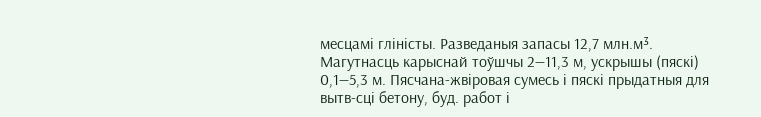месцамі гліністы. Разведаныя запасы 12,7 млн.м³. Магутнасць карыснай тоўшчы 2—11,3 м, ускрышы (пяскі) 0,1—5,3 м. Пясчана-жвіровая сумесь і пяскі прыдатныя для вытв-сці бетону, буд. работ і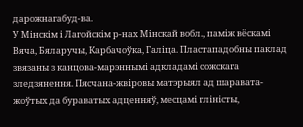дарожнагабуд-ва.
У Мінскім і Лагойскім р-нах Мінскай вобл., паміж вёскамі Вяча, Бяларучы, Карбачоўка, Галіца. Пластападобны паклад звязаны з канцова-марэннымі адкладамі сожскага зледзянення. Пясчана-жвіровы матэрыял ад шаравата-жоўтых да бураватых адценняў, месцамі гліністы,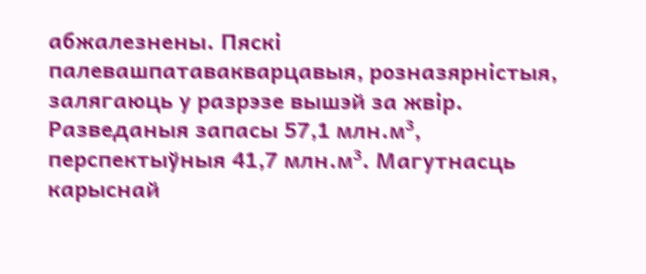абжалезнены. Пяскі палевашпатавакварцавыя, розназярністыя, залягаюць у разрэзе вышэй за жвір. Разведаныя запасы 57,1 млн.м³, перспектыўныя 41,7 млн.м³. Магутнасць карыснай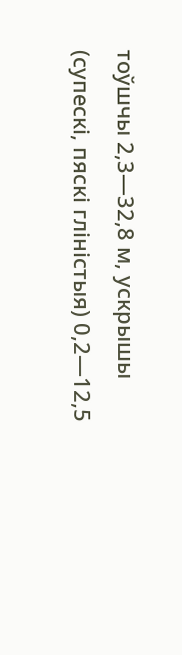тоўшчы 2,3—32,8 м, ускрышы (супескі, пяскі гліністыя) 0,2—12,5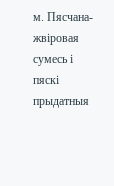м. Пясчана-жвіровая сумесь і пяскі прыдатныя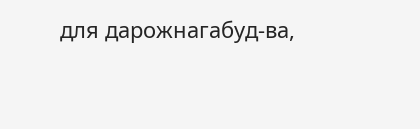для дарожнагабуд-ва,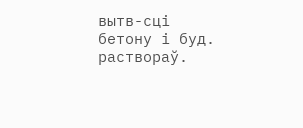вытв-сці бетону і буд. раствораў.